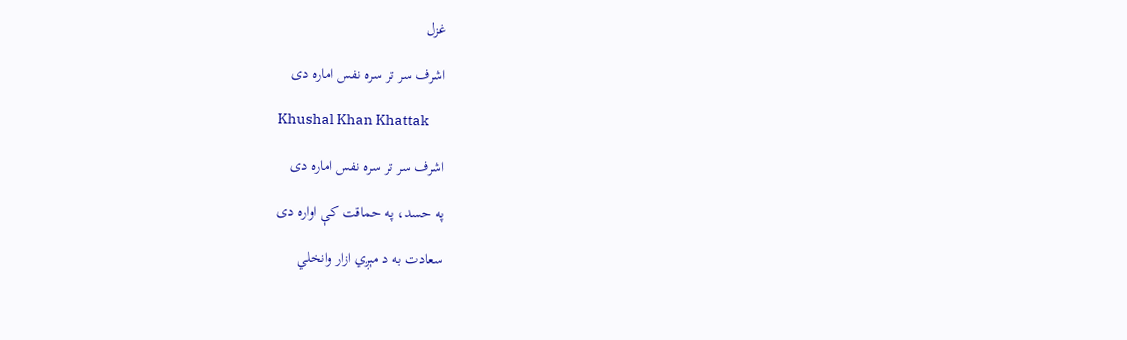غزل

اشرف سر تر سره نفس اماره دی

Khushal Khan Khattak

اشرف سر تر سره نفس اماره دی

په حسد، په حماقت کې اواره دی

سعادت به د مېږي ازار وانخلي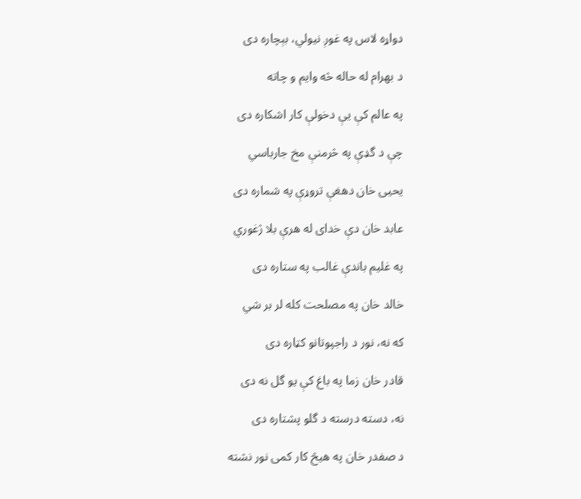دواړه لاس په غوږ نيولي، بېچاره دی

د بهرام له حاله څه وايم و چاته

په عالم کې يې دخولې کار اشکاره دی

چې د گډې په څرمنې مخ جارباسي

يحيی خان دهغې تروړې په شماره دی

عابد خان دې خدای له هرې بلا ژغوري

په غليم باندې غالب په ستاره دی

خالد خان په مصلحت کله لر بر شي

که نه، نور د راجپوتانو کټاره دی

قادر خان زما په باغ کې يو گل نه دی

نه، دسته درسته د گلو پشتاره دی

د صفدر خان په هيڅ کار کمی نور نشته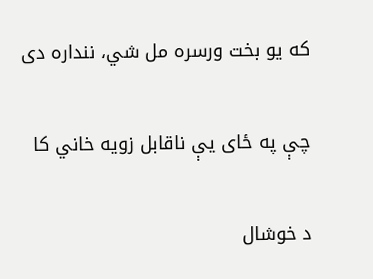که يو بخت ورسره مل شي، ننداره دی

چې په ځای يې ناقابل زويه خاني کا

د خوشال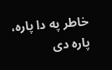خاطر په دا پاره، پاره دی